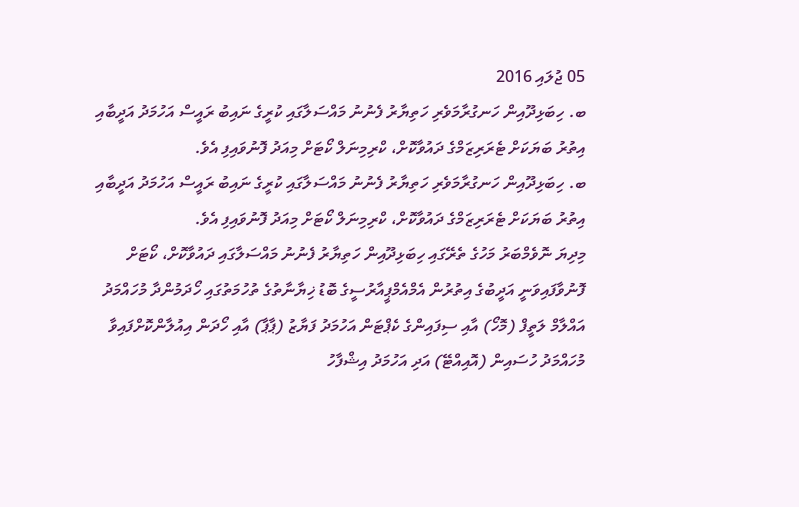05 ޖުލައި 2016
ބ. ހިބަޅިދޫއިން ހަނގުރާމަވެރި ހަތިޔާރު ފެނުނު މައްސަލާގައި ކުރީގެ ނައިބު ރައީސް އަހުމަދު އަދީބާއި އިތުރު ބަޔަކަށް ޓެރަރިޒަމްގެ ދައުވާކޮށް، ކްރިމިނަލް ކޯޓަށް މިއަދު ފޮނުވައިފި އެވެ.
ބ. ހިބަޅިދޫއިން ހަނގުރާމަވެރި ހަތިޔާރު ފެނުނު މައްސަލާގައި ކުރީގެ ނައިބު ރައީސް އަހުމަދު އަދީބާއި އިތުރު ބަޔަކަށް ޓެރަރިޒަމްގެ ދައުވާކޮށް، ކްރިމިނަލް ކޯޓަށް މިއަދު ފޮނުވައިފި އެވެ.
މިދިޔަ ނޮވެމްބަރު މަހުގެ ތެރޭގައި ހިބަޅިދޫއިން ހަތިޔާރު ފެނުނު މައްސަލާގައި ދައުވާކޮށް، ކޯޓަށް ފޮނުވާފައިވަނީ އަދީބުގެ އިތުރުން އެމްއެމްޕީއާރުސީގެ ބޮޑު ޚިޔާނާތުގެ ތުހުމަތުގައި ހޯދަމުންދާ މުހައްމަދު އައްލާމް ލަތީފް (މޮހޯ) އާއި ސިފައިންގެ ކެޕްޓަން އަހުމަދު ފަޔާޒު (ޕާޕާ) އާއި ހޯދަން އިއުލާންކޮށްފައިވާ މުހައްމަދު ހުސައިން (އޮއިއްޓޭ) އަދި އަހުމަދު އިޝްފާހު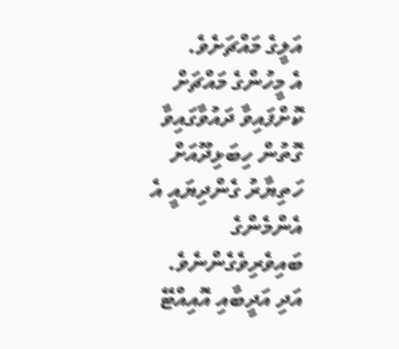އަލީގެ މައްޗަށެވެ.
އެ މީހުންގެ މައްޗަށް ކޮށްފައިވާ ދައުވާގައިވާ ގޮތުން ހިބަޅިދޫއަށް ހަތިޔާރު ގެންދިޔައީ އެ އެންމެންގެ ބައިވެރިވެގެންނެވެ. އަދި އަދީބާއި އޮއިއްޓޭ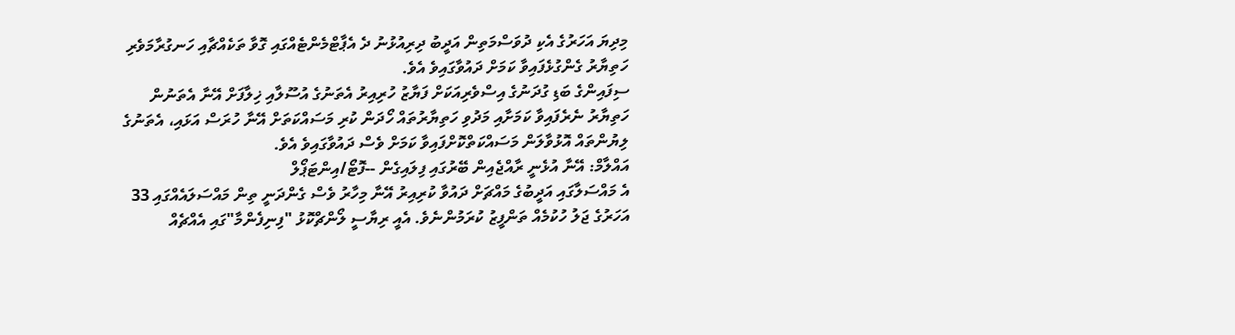މިދިޔަ އަހަރުގެ އެކި ދުވަސްމަތިން އަދީބު ދިރިއުޅުނު ދެ އެޕާޓްމެންޓެއްގައި ގޮވާ ތަކެއްޗާއި ހަނގުރާމަވެރި ހަތިޔާރު ގެންގުޅެފައިވާ ކަމަށް ދައުވާގައިވެ އެވެ.
ސިފައިންގެ ބަޑި ގުދަނުގެ އިސްވެރިއަކަށް ފަޔާޒު ހުރިއިރު އެތަނުގެ އުސޫލާއި ޚިލާފަށް އޭނާ އެތަނުން ހަތިޔާރު ނެރެފައިވާ ކަމަށާއި މަދުވި ހަތިޔާރުތައް ހޯދަން ކުރި މަސައްކަތަށް އޭނާ ހުރަސް އަޅައި، އެތަނުގެ ލިޔުންތައް އޮޅުވާލަން މަސައްކަތްކޮށްފައިވާ ކަމަށް ވެސް ދައުވާގައިވެ އެވެ.
އައްލާމް: އޭނާ އުޅެނީ ރާއްޖެއިން ބޭރުގައި ފިލައިގެން --ފޮޓޯ/އިންޓަޕޯލް
އެ މައްސަލާގައި އަދީބުގެ މައްޗަށް ދައުވާ ކުރިއިރު އޭނާ މިހާރު ވެސް ގެންދަނީ ތިން މައްސަލައެއްގައި 33 އަހަރުގެ ޖަލު ހުކުމެއް ތަންފީޒު ކުރަމުންނެވެ. އެއީ ރިޔާސީ ލޯންޗްކޮޅު "ފިނިފެންމާ"ގައި އެއްޗެއް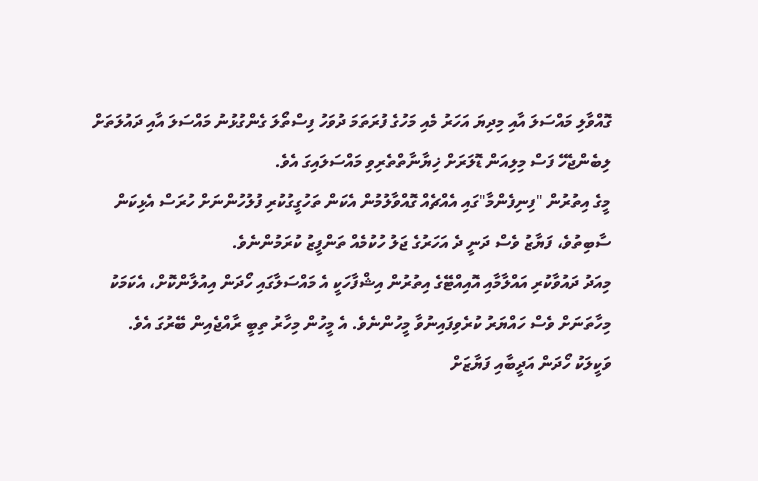ގޮއްވާލި މައްސަލަ އާއި މިދިޔަ އަހަރު މެއި މަހުގެ ފުރަތަމަ ދުވަހު ފިސްތޯލަ ގެންގުޅުނު މައްސަލަ އާއި ދައުލަތަށް ލިބެންޖެހޭ ފަސް މިލިއަން ޑޮލަރަށް ޚިޔާނާތްތެރިވި މައްސަލައިގަ އެވެ.
މީގެ އިތުރުން "ފިނިފެންމާ"ގައި އެއްޗެއް ގޮއްވާލުމުން އެކަން ތަހުގީގުކުރި ފުލުހުންނަށް ހުރަސް އެޅިކަން ސާބިތުވެ، ފަޔާޒު ވެސް ދަނީ ދެ އަހަރުގެ ޖަލު ހުކުމެއް ތަންފީޒު ކުރަމުންނެވެ.
މިއަދު ދައުވާކުރި އައްލާމާއި އޮއިއްޓޭގެ އިތުރުން އިޝްފާހަކީ އެ މައްސަލާގައި ހޯދަން އިއުލާންކޮށް، އެކަމަކު މިހާތަނަށް ވެސް ހައްޔަރު ކުރެވިފައިނުވާ މީހުންނެވެ. އެ މީހުން މިހާރު ތިބީ ރާއްޖެއިން ބޭރުގަ އެވެ.
ވަކީލަކު ހޯދަން އަދީބާއި ފަޔާޒަށް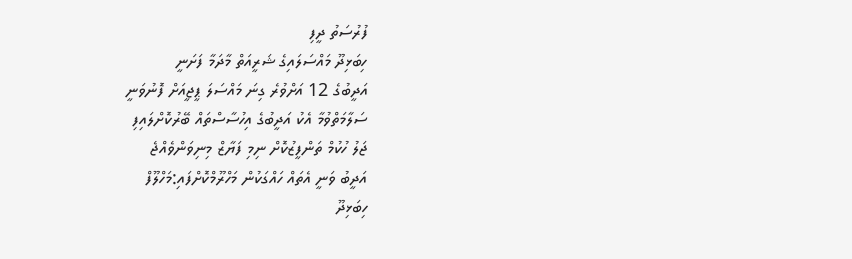ފުރުސަތު ދީފި
ހިބަޅިދޫ މައްސަލައިގެ ޝަރީއަތް މާދަމާ ފަށަނީ
އަދީބުގެ 12 އަށްވުރެ ގިނަ މައްސަލަ ޕީޖީއަށް ފޮނުވަނީ
ސަލާމަތްވުމާ އެކު އަދީބުގެ އިހުސާސްތައް ބޭރުކޮށްލައިފި
ޖަލު ހުކުމް ތަންފީޒުކޮށް ނިމި ފަޔާޒް މިނިވަންވެއްޖެ
އަދީބު ވަނީ އެތައް ހައްގަކުން މަހްރޫމްކޮށްފައި:މަހްލޫފް
ހިބަޅިދޫ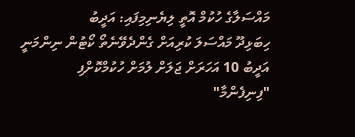މައްސަލާގެ ހުކުމް އޮތީ ލިޔެނިމިފައި: އަދީބު
ހިބަޅިދޫ މައްސަލަ ކުރިއަށް ގެންދެވޭނެތޯ ކޯޓުން ނިންމަނީ
އަދީބު 10 އަހަރަށް ޖަލަށް ލުމަށް ހުކުމްކޮށްފި
"ފިނިފެންމާ"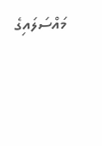މައްސަލައިގެ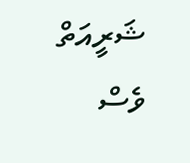ޝަރީއަތް ވެސް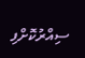ސިއްރުކޮށްފި